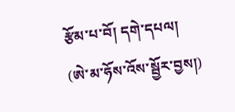རྩོམ་པ་བོ། དགེ་དཔལ། (ཨེ་མ་ཧོས་འོས་སྦྱོར་བྱས།)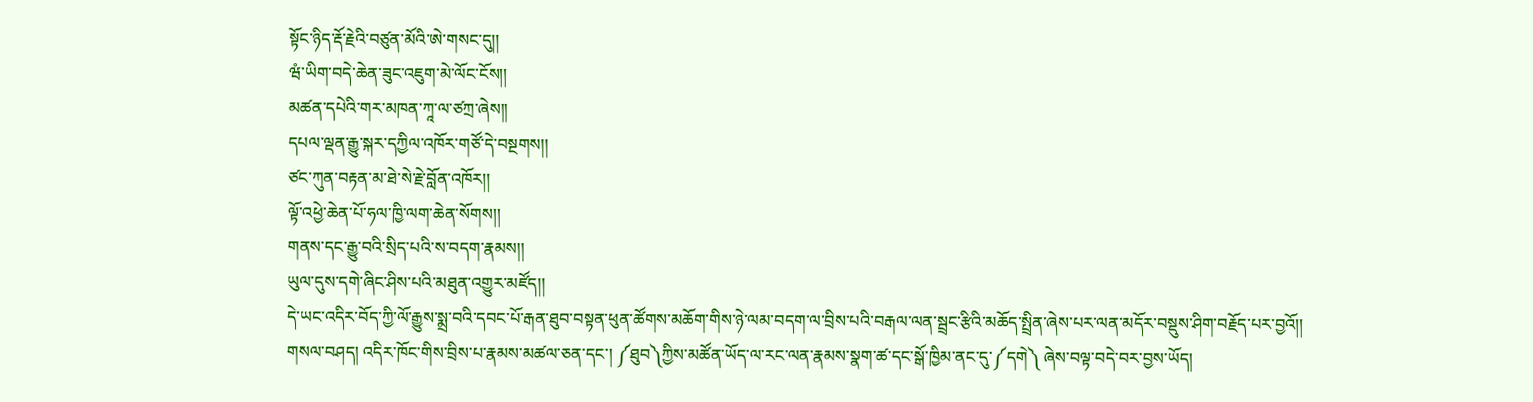སྟོང་ཉིད་རྡོ་རྗེའི་བཙུན་མོའི་ཨེ་གསང་དུ།།
ཝཾ་ཡིག་བདེ་ཆེན་ཟུང་འཇུག་མེ་ལོང་ངོས།།
མཚན་དཔེའི་གར་མཁན་ཀཱ་ལ་ཙཀྲ་ཞེས།།
དཔལ་ལྡན་རྒྱུ་སྐར་དཀྱིལ་འཁོར་གཙོ་དེ་བསྔགས།།
ཙང་ཀུན་བརྟན་མ་ཐེ་སེ་རྗེ་བློན་འཁོར།།
ལྟོ་འཕྱེ་ཆེན་པོ་ཧལ་ཁྱི་ལག་ཆེན་སོགས།།
གནས་དང་རྒྱུ་བའི་སྲིད་པའི་ས་བདག་རྣམས།།
ཡུལ་དུས་དགེ་ཞིང་ཤིས་པའི་མཐུན་འགྱུར་མཛོད།།
དེ་ཡང་འདིར་བོད་ཀྱི་ལོ་རྒྱུས་སྨྲ་བའི་དབང་པོ་རྒན་ཐུབ་བསྟན་ཕུན་ཚོགས་མཆོག་གིས་ཉེ་ལམ་བདག་ལ་བྲིས་པའི་བརྒལ་ལན་སྦྲང་རྩིའི་མཆོད་སྤྲིན་ཞེས་པར་ལན་མདོར་བསྡུས་ཤིག་བརྗོད་པར་བྱའོ།།
གསལ་བཤད། འདིར་ཁོང་གིས་བྲིས་པ་རྣམས་མཚལ་ཅན་དང་། ༼ཐུབ༽ཀྱིས་མཚོན་ཡོད་ལ་རང་ལན་རྣམས་སྣག་ཚ་དང་སྒོ་ཁྱིམ་ནང་དུ་༼དགེ༽ ཞེས་བལྟ་བདེ་བར་བྱས་ཡོད།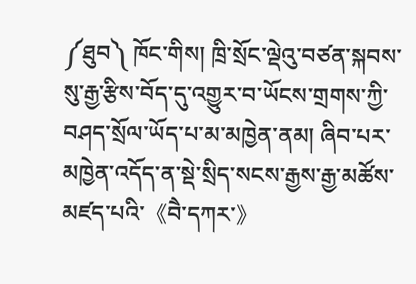༼ཐུབ༽ ཁོང་གིས། ཁྲི་སྲོང་ལྡེའུ་བཙན་སྐབས་སུ་རྒྱ་རྩིས་བོད་དུ་འགྱུར་བ་ཡོངས་གྲགས་ཀྱི་བཤད་སྲོལ་ཡོད་པ་མ་མཁྱེན་ནམ། ཞིབ་པར་མཁྱེན་འདོད་ན་སྡེ་སྲིད་སངས་རྒྱས་རྒྱ་མཚོས་མཛད་པའི་《བཻ་དཀར་》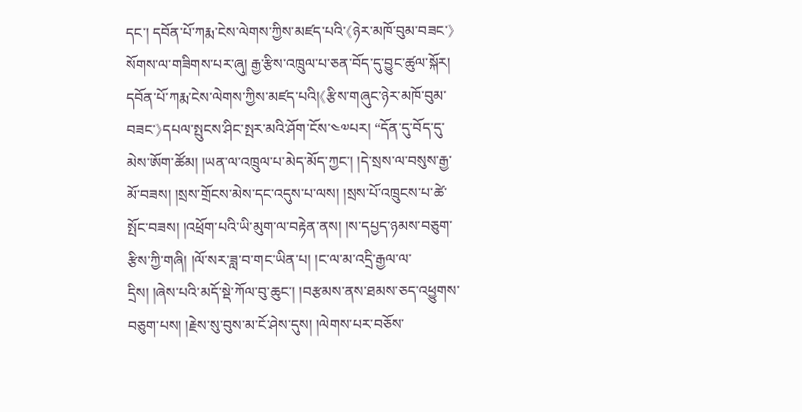དང་། དབོན་པོ་ཀརྨ་ངེས་ལེགས་ཀྱིས་མཛད་པའི་《ཉེར་མཁོ་བུམ་བཟང་》སོགས་ལ་གཟིགས་པར་ཞུ། རྒྱ་རྩིས་འཁྲུལ་པ་ཅན་བོད་དུ་བྱུང་ཚུལ་སྐོར། དབོན་པོ་ཀརྨ་ངེས་ལེགས་ཀྱིས་མཛད་པའི།《རྩིས་གཞུང་ཉེར་མཁོ་བུམ་བཟང་》དཔལ་སྤུངས་ཤིང་སྤར་མའི་ཤོག་ངོས་༤༧པར། “དོན་དུ་བོད་དུ་མེས་ཨོག་ཚོམ། །ཡན་ལ་འཁྲུལ་པ་མེད་མོད་ཀྱང་། །དེ་སྲས་ལ་བསུས་རྒྱ་མོ་བཟས། །སྲས་གྲོངས་མེས་དང་འདུས་པ་ལས། །སྲས་པོ་འཁྲུངས་པ་ཚེ་སྤོང་བཟས། །འཕྲོག་པའི་ཡི་མུག་ལ་བརྟེན་ནས། །ས་དཔྱད་ཉམས་བཅུག་རྩིས་ཀྱི་གཞི། །ལོ་སར་ཟླ་བ་གང་ཡིན་པ། །ང་ལ་མ་འདྲི་རྒྱལ་ལ་དྲིས། །ཞེས་པའི་མདོ་སྡེ་ཀོལ་བུ་ཆུང་། །བརྩམས་ནས་ཐམས་ཅད་འཕྱུགས་བཅུག་པས། །རྗེས་སུ་བུས་མ་ངོ་ཤེས་དུས། །ལེགས་པར་བཅོས་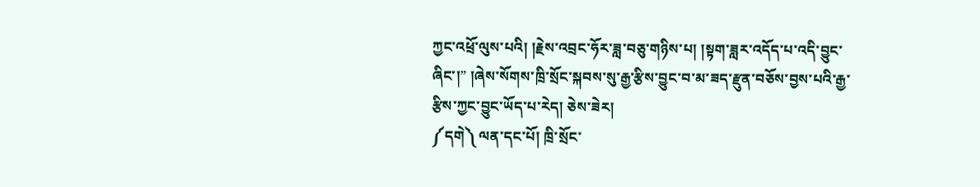ཀྱང་འཕྲོ་ལུས་པའི། །རྗེས་འབྲང་ཧོར་ཟླ་བཅུ་གཉིས་པ། །སྟག་ཟླར་འདོད་པ་འདི་བྱུང་ཞིང་།” །ཞེས་སོགས་ཁྲི་སྲོང་སྐབས་སུ་རྒྱ་རྩིས་བྱུང་བ་མ་ཟད་རྫུན་བཅོས་བྱས་པའི་རྒྱ་རྩིས་ཀྱང་བྱུང་ཡོད་པ་རེད། ཅེས་ཟེར།
༼དགེ༽ ལན་དང་པོ། ཁྲི་སྲོང་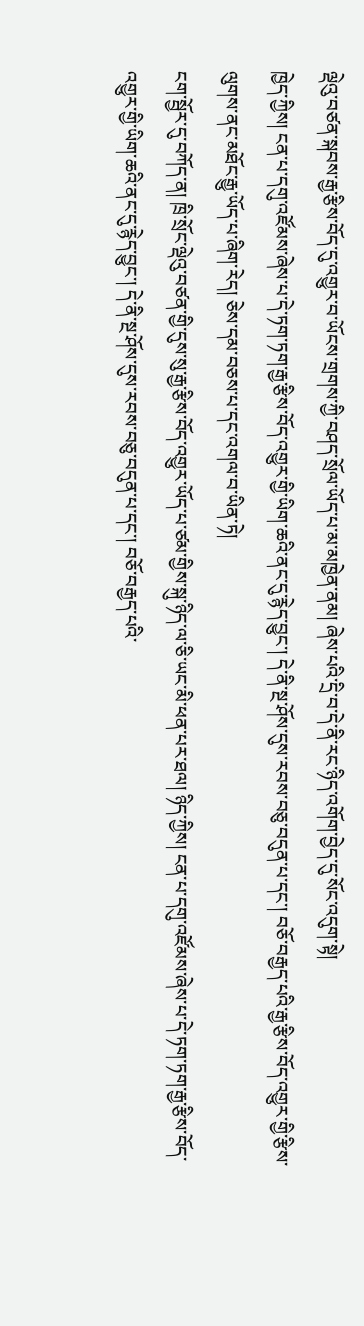ལྡེའུ་བཙན་སྐབས་རྒྱ་རྩིས་བོད་དུ་འགྱུར་བ་ཡོངས་གྲགས་ཀྱི་བཤད་སྲོལ་ཡོད་པ་མ་མཁྱེན་ནམ། ཞེས་པའི་དྲི་བ་དེ་ནི་རང་ཉིད་འགོག་བྱེད་དུ་སོང་འདུག་སྟེ།
ཁྱེད་ཀྱིས། ངན་པ་དགུ་འཛོམས་ཞེས་པ་དེ་ཏག་ཏག་རྒྱ་རྩིས་བོད་འགྱུར་གྱི་ཡིག་ཆའི་ནང་དུ་རྙེད་བྱུང་། དེ་ནི་སྔ་ཤོས་དུས་རབས་བཅུ་བདུན་པ་དང་། བཅོ་བརྒྱད་པའི་རྒྱ་རྩིས་བོད་འགྱུར་གྱི་རྩིས་ལུགས་ནང་མཐོང་རྒྱུ་ཡོད་པ་ཞིག་རེད། ཅེས་དམ་བཅས་པ་དང་འགལ་བ་ཡིན་ཏེ།
ངག་སྦྱོར་དུ་བཀོད་ན། ཁྲི་སྲོང་ལྡེའུ་བཙན་གྱི་དུས་སུ་རྒྱ་རྩིས་བོད་འགྱུར་ཡོད་པ་ཙམ་གྱིས་སྐུ་ཉིད་ལ་ཅི་ཡང་མི་ཕན་པར་ཐལ། ཉིད་ཀྱིས། ངན་པ་དགུ་འཛོམས་ཞེས་པ་དེ་ཏག་ཏག་རྒྱ་རྩིས་བོད་འགྱུར་གྱི་ཡིག་ཆའི་ནང་དུ་རྙེད་བྱུང་། དེ་ནི་སྔ་ཤོས་དུས་རབས་བཅུ་བདུན་པ་དང་། བཅོ་བརྒྱད་པའི་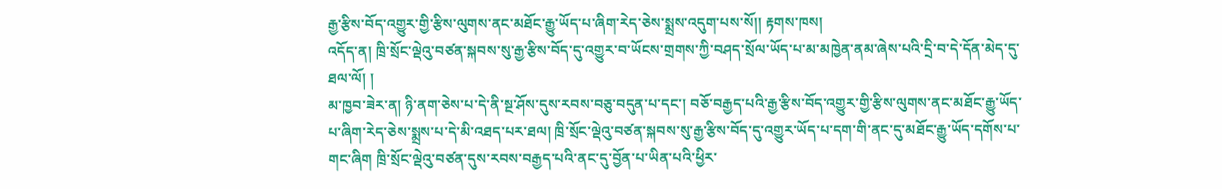རྒྱ་རྩིས་བོད་འགྱུར་གྱི་རྩིས་ལུགས་ནང་མཐོང་རྒྱུ་ཡོད་པ་ཞིག་རེད་ཅེས་སྨྲས་འདུག་པས་སོ།། རྟགས་ཁས།
འདོད་ན། ཁྲི་སྲོང་ལྡེའུ་བཙན་སྐབས་སུ་རྒྱ་རྩིས་བོད་དུ་འགྱུར་བ་ཡོངས་གྲགས་ཀྱི་བཤད་སྲོལ་ཡོད་པ་མ་མཁྱེན་ནམ་ཞེས་པའི་དྲི་བ་དེ་དོན་མེད་དུ་ཐལ་ལོ། །
མ་ཁྱབ་ཟེར་ན། ཉི་ནག་ཅེས་པ་དེ་ནི་སྔ་ཤོས་དུས་རབས་བཅུ་བདུན་པ་དང་། བཅོ་བརྒྱད་པའི་རྒྱ་རྩིས་བོད་འགྱུར་གྱི་རྩིས་ལུགས་ནང་མཐོང་རྒྱུ་ཡོད་པ་ཞིག་རེད་ཅེས་སྨྲས་པ་དེ་མི་འཐད་པར་ཐལ། ཁྲི་སྲོང་ལྡེའུ་བཙན་སྐབས་སུ་རྒྱ་རྩིས་བོད་དུ་འགྱུར་ཡོད་པ་དག་གི་ནང་དུ་མཐོང་རྒྱུ་ཡོད་དགོས་པ་གང་ཞིག ཁྲི་སྲོང་ལྡེའུ་བཙན་དུས་རབས་བརྒྱད་པའི་ནང་དུ་བྱོན་པ་ཡིན་པའི་ཕྱིར་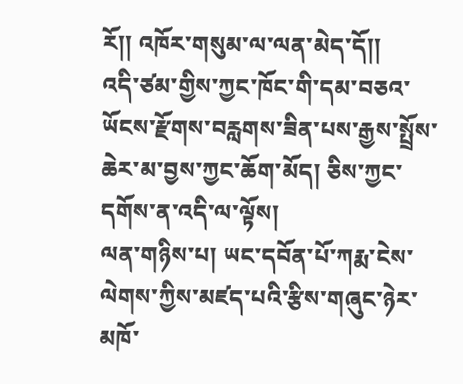རོ།། འཁོར་གསུམ་ལ་ལན་མེད་དོ།།
འདི་ཙམ་གྱིས་ཀྱང་ཁོང་གི་དམ་བཅའ་ཡོངས་རྫོགས་བརླགས་ཟིན་པས་རྒྱས་སྤྲོས་ཆེར་མ་བྱས་ཀྱང་ཆོག་མོད། ཅིས་ཀྱང་དགོས་ན་འདི་ལ་ལྟོས།
ལན་གཉིས་པ། ཡང་དབོན་པོ་ཀརྨ་ངེས་ལེགས་ཀྱིས་མཛད་པའི་རྩིས་གཞུང་ཉེར་མཁོ་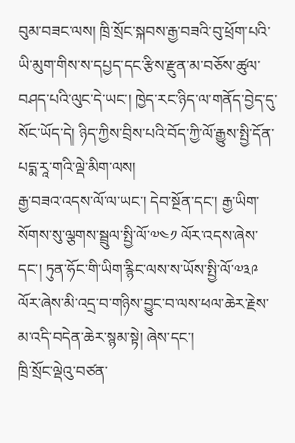བུམ་བཟང་ལས། ཁྲི་སྲོང་སྐབས་རྒྱ་བཟའི་བུ་ཕྲོག་པའི་ཡི་མུག་གིས་ས་དཔྱད་དང་རྩིས་རྫུན་མ་བཅོས་ཚུལ་བཤད་པའི་ལུང་དེ་ཡང་། ཁྱེད་རང་ཉིད་ལ་གནོད་བྱེད་དུ་སོང་ཡོད་དེ། ཉིད་ཀྱིས་བྲིས་པའི་བོད་ཀྱི་ལོ་རྒྱུས་སྤྱི་དོན་པདྨ་རཱ་གའི་ལྡེ་མིག་ལས།
རྒྱ་བཟའ་འདས་ལོ་ལ་ཡང་། དེབ་སྔོན་དང་། རྒྱ་ཡིག་སོགས་སུ་ལྕགས་སྦྲུལ་སྤྱི་ལོ་༧༤༡ ལོར་འདས་ཞེས་དང་། ཏུན་ཧོང་གི་ཡིག་རྙིང་ལས་ས་ཡོས་སྤྱི་ལོ་༧༣༩ ལོར་ཞེས་མི་འདྲ་བ་གཉིས་བྱུང་བ་ལས་ཕལ་ཆེར་རྗེས་མ་འདི་བདེན་ཆེར་སྙམ་སྟེ། ཞེས་དང་།
ཁྲི་སྲོང་ལྡེའུ་བཙན་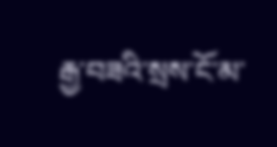རྒྱ་བཟའི་སྲས་ངོ་མ་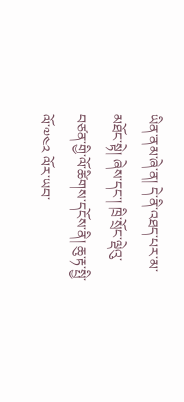ཡིན་ནམ་ཞེ་ན། དེ་ནི་འཐད་པར་མ་མཐོང་སྟེ། ཞེས་དང་། ཁྲི་སྲོང་ལྡེའུ་བཙན་གྱི་ལོ་ཚིགས་དངོས་ནི། ཆུ་རྟ་སྤྱི་ལོ་༧༤༢ ལོར་ཡབ་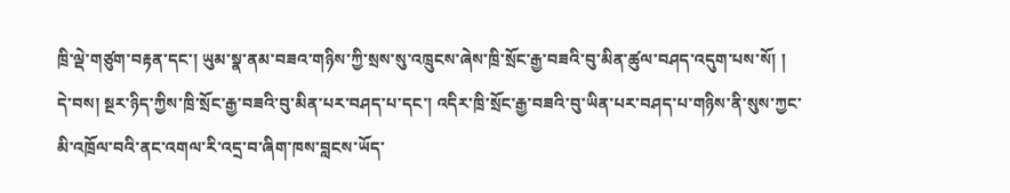ཁྲི་ལྡེ་གཙུག་བརྟན་དང་། ཡུམ་སྣ་ནམ་བཟའ་གཉིས་ཀྱི་སྲས་སུ་འཁྲུངས་ཞེས་ཁྲི་སྲོང་རྒྱ་བཟའི་བུ་མིན་ཚུལ་བཤད་འདུག་པས་སོ། །
དེ་བས། སྔར་ཉིད་ཀྱིས་ཁྲི་སྲོང་རྒྱ་བཟའི་བུ་མིན་པར་བཤད་པ་དང་། འདིར་ཁྲི་སྲོང་རྒྱ་བཟའི་བུ་ཡིན་པར་བཤད་པ་གཉིས་ནི་སུས་ཀྱང་མི་འཁྲོལ་བའི་ནང་འགལ་རི་འདྲ་བ་ཞིག་ཁས་བླངས་ཡོད་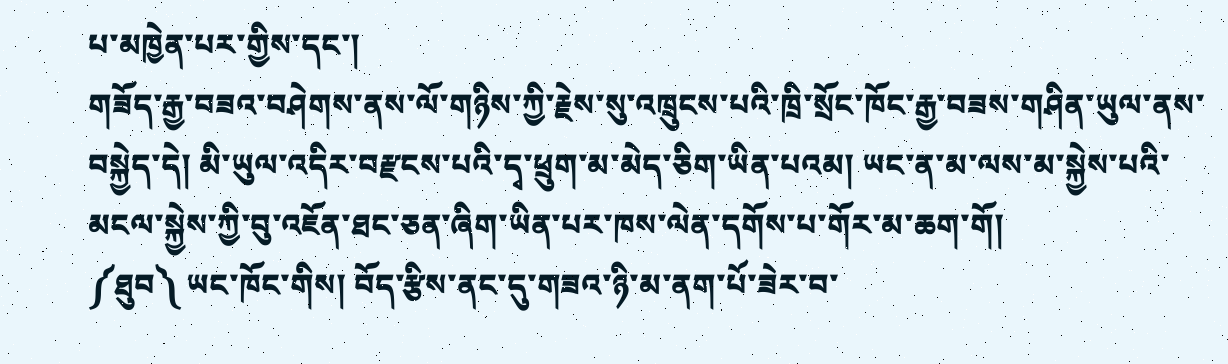པ་མཁྱེན་པར་གྱིས་དང་།
གཟོད་རྒྱ་བཟའ་བཤེགས་ནས་ལོ་གཉིས་ཀྱི་རྗེས་སུ་འཁྲུངས་པའི་ཁྲི་སྲོང་ཁོང་རྒྱ་བཟས་གཤིན་ཡུལ་ནས་བསྐྱེད་དེ། མི་ཡུལ་འདིར་བརྫངས་པའི་དྭ་ཕྲུག་མ་མེད་ཅིག་ཡིན་པའམ། ཡང་ན་མ་ལས་མ་སྐྱེས་པའི་མངལ་སྐྱེས་ཀྱི་བུ་འཇོན་ཐང་ཅན་ཞིག་ཡིན་པར་ཁས་ལེན་དགོས་པ་གོར་མ་ཆག་གོ།
༼ཐུབ༽ ཡང་ཁོང་གིས། བོད་རྩིས་ནང་དུ་གཟའ་ཉི་མ་ནག་པོ་ཟེར་བ་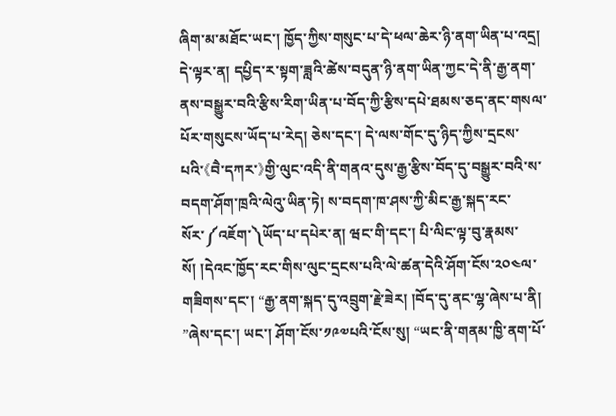ཞིག་མ་མཐོང་ཡང་། ཁྱོད་ཀྱིས་གསུང་པ་དེ་ཕལ་ཆེར་ཉི་ནག་ཡིན་པ་འདྲ། དེ་ལྟར་ན། དཔྱིད་ར་སྟག་ཟླའི་ཚེས་བདུན་ཉི་ནག་ཡིན་ཀྱང་དེ་ནི་རྒྱ་ནག་ནས་བསྒྱུར་བའི་རྩིས་རིག་ཡིན་པ་བོད་ཀྱི་རྩིས་དཔེ་ཐམས་ཅད་ནང་གསལ་པོར་གསུངས་ཡོད་པ་རེད། ཅེས་དང་། དེ་ལས་གོང་དུ་ཉིད་ཀྱིས་དྲངས་པའི་《བཻ་དཀར་》གྱི་ལུང་འདི་ནི་གནའ་དུས་རྒྱ་རྩིས་བོད་དུ་བསྒྱུར་བའི་ས་བདག་ཤོག་ཁྲའི་ལེའུ་ཡིན་ཏེ། ས་བདག་ཁ་ཤས་ཀྱི་མིང་རྒྱ་སྐད་རང་སོར་༼འཇོག་༽ཡོད་པ་དཔེར་ན། ཝང་གི་དང་། པི་ལིང་ལྟ་བུ་རྣམས་སོ། །དེའང་ཁྱོད་རང་གིས་ལུང་དྲངས་པའི་ལེ་ཚན་དེའི་ཤོག་ངོས་༢༠༤ལ་གཟིགས་དང་། “རྒྱ་ནག་སྐད་དུ་འབྲུག་རྗེ་ཟེར། །བོད་དུ་ནང་ལྷ་ཞེས་པ་ནི། ”ཞེས་དང་། ཡང་། ཤོག་ངོས་༡༩༧པའི་ངོས་སུ། “ཡང་ནི་གནམ་ཁྱི་ནག་པོ་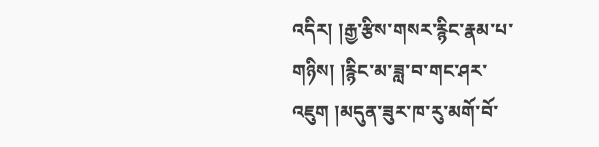འདིར། །རྒྱ་རྩིས་གསར་རྙིང་རྣམ་པ་གཉིས། །རྙིང་མ་ཟླ་བ་གང་ཤར་འཇུག །མདུན་ཟུར་ཁ་རུ་མགོ་བོ་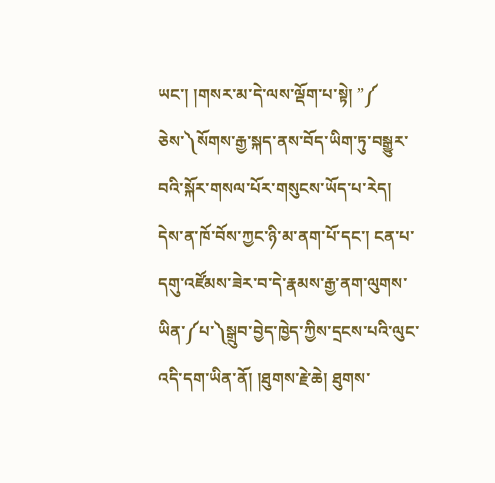ཡང་། །གསར་མ་དེ་ལས་ལྡོག་པ་སྟེ། ”༼ ཅེས་༽སོགས་རྒྱ་སྐད་ནས་བོད་ཡིག་ཏུ་བསྒྱུར་བའི་སྐོར་གསལ་པོར་གསུངས་ཡོད་པ་རེད། དེས་ན་ཁོ་བོས་ཀྱང་ཉི་མ་ནག་པོ་དང་། ངན་པ་དགུ་འཛོམས་ཟེར་བ་དེ་རྣམས་རྒྱ་ནག་ལུགས་ཡིན་༼པ་༽སྒྲུབ་བྱེད་ཁྱེད་ཀྱིས་དྲངས་པའི་ལུང་འདི་དག་ཡིན་ནོ། །ཐུགས་རྗེ་ཆེ། ཐུགས་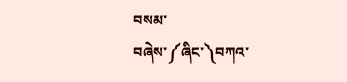བསམ་བཞེས་༼ཞིང་༽བཀའ་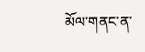མོལ་གནང་ན་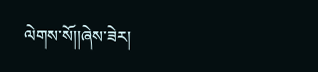ལེགས་སོ།།ཞེས་ཟེར།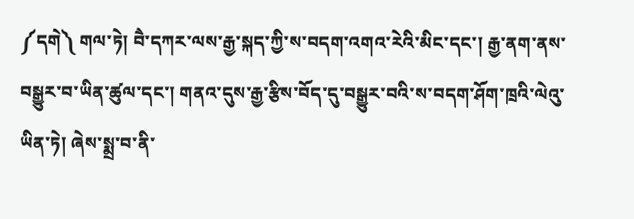༼དགེ༽ གལ་ཏེ། བཻ་དཀར་ལས་རྒྱ་སྐད་ཀྱི་ས་བདག་འགའ་རེའི་མིང་དང་། རྒྱ་ནག་ནས་བསྒྱུར་བ་ཡིན་ཚུལ་དང་། གནའ་དུས་རྒྱ་རྩིས་བོད་དུ་བསྒྱུར་བའི་ས་བདག་ཤོག་ཁྲའི་ལེའུ་ཡིན་ཏེ། ཞེས་སྨྲ་བ་ནི་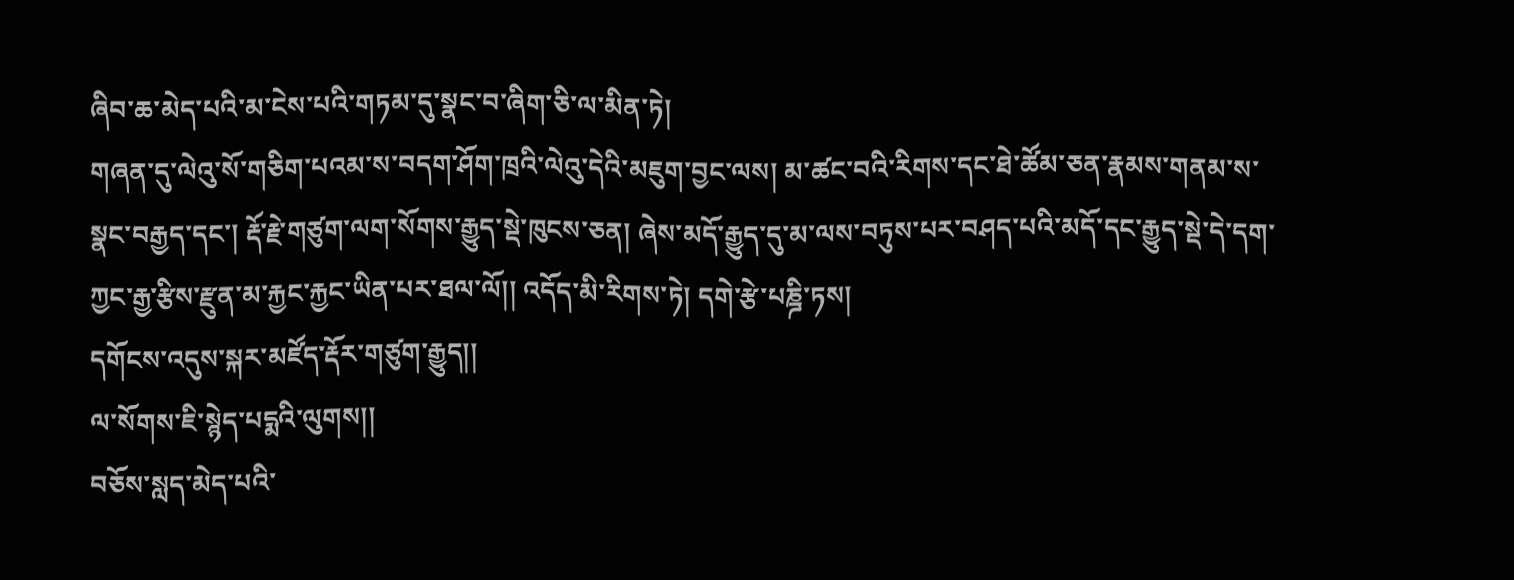ཞིབ་ཆ་མེད་པའི་མ་ངེས་པའི་གཏམ་དུ་སྣང་བ་ཞིག་ཅི་ལ་མིན་ཏེ།
གཞན་དུ་ལེའུ་སོ་གཅིག་པའམ་ས་བདག་ཤོག་ཁྲའི་ལེའུ་དེའི་མཇུག་བྱང་ལས། མ་ཚང་བའི་རིགས་དང་ཐེ་ཚོམ་ཅན་རྣམས་གནམ་ས་སྣང་བརྒྱད་དང་། རྡོ་རྗེ་གཙུག་ལག་སོགས་རྒྱུད་སྡེ་ཁུངས་ཅན། ཞེས་མདོ་རྒྱུད་དུ་མ་ལས་བཏུས་པར་བཤད་པའི་མདོ་དང་རྒྱུད་སྡེ་དེ་དག་ཀྱང་རྒྱ་རྩིས་རྫུན་མ་རྐྱང་རྐྱང་ཡིན་པར་ཐལ་ལོ།། འདོད་མི་རིགས་ཏེ། དགེ་རྩེ་པཎྜི་ཏས།
དགོངས་འདུས་སྐར་མཛོད་རྡོར་གཙུག་རྒྱུད།།
ལ་སོགས་ཇི་སྙེད་པདྨའི་ལུགས།།
བཅོས་སླད་མེད་པའི་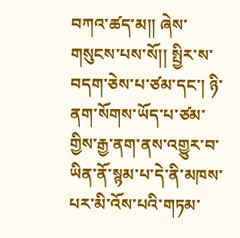བཀའ་ཚད་མ།། ཞེས་གསུངས་པས་སོ།། སྤྱིར་ས་བདག་ཅེས་པ་ཙམ་དང་། ཉི་ནག་སོགས་ཡོད་པ་ཙམ་གྱིས་རྒྱ་ནག་ནས་འགྱུར་བ་ཡིན་ནོ་སྙམ་པ་དེ་ནི་མཁས་པར་མི་འོས་པའི་གཏམ་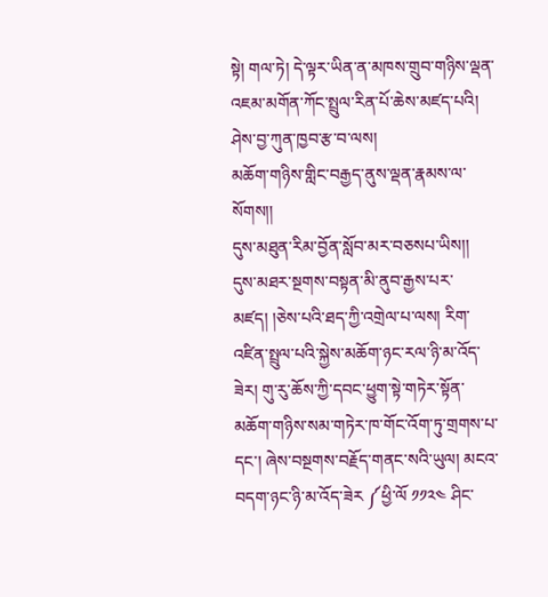སྟེ། གལ་ཏེ། དེ་ལྟར་ཡིན་ན་མཁས་གྲུབ་གཉིས་ལྡན་འཇམ་མགོན་ཀོང་སྤྲུལ་རིན་པོ་ཆེས་མཛད་པའི། ཤེས་བྱ་ཀུན་ཁྱབ་རྩ་བ་ལས།
མཆོག་གཉིས་གླིང་བརྒྱད་ནུས་ལྡན་རྣམས་ལ་སོགས།།
དུས་མཐུན་རིམ་བྱོན་སློབ་མར་བཅསཔ་ཡིས།།
དུས་མཐར་སྔགས་བསྟན་མི་ནུབ་རྒྱས་པར་མཛད། །ཅེས་པའི་ཐད་ཀྱི་འགྲེལ་པ་ལས། རིག་འཛིན་སྤྲུལ་པའི་སྐྱེས་མཆོག་ཉང་རལ་ཉི་མ་འོད་ཟེར། གུ་རུ་ཆོས་ཀྱི་དབང་ཕྱུག་སྟེ་གཏེར་སྟོན་མཆོག་གཉིས་སམ་གཏེར་ཁ་གོང་འོག་ཏུ་གྲགས་པ་དང་། ཞེས་བསྔགས་བརྗོད་གནང་སའི་ཡུལ། མངའ་བདག་ཉང་ཉི་མ་འོད་ཟེར ༼ཕྱི་ལོ ༡༡༢༤ ཤིང་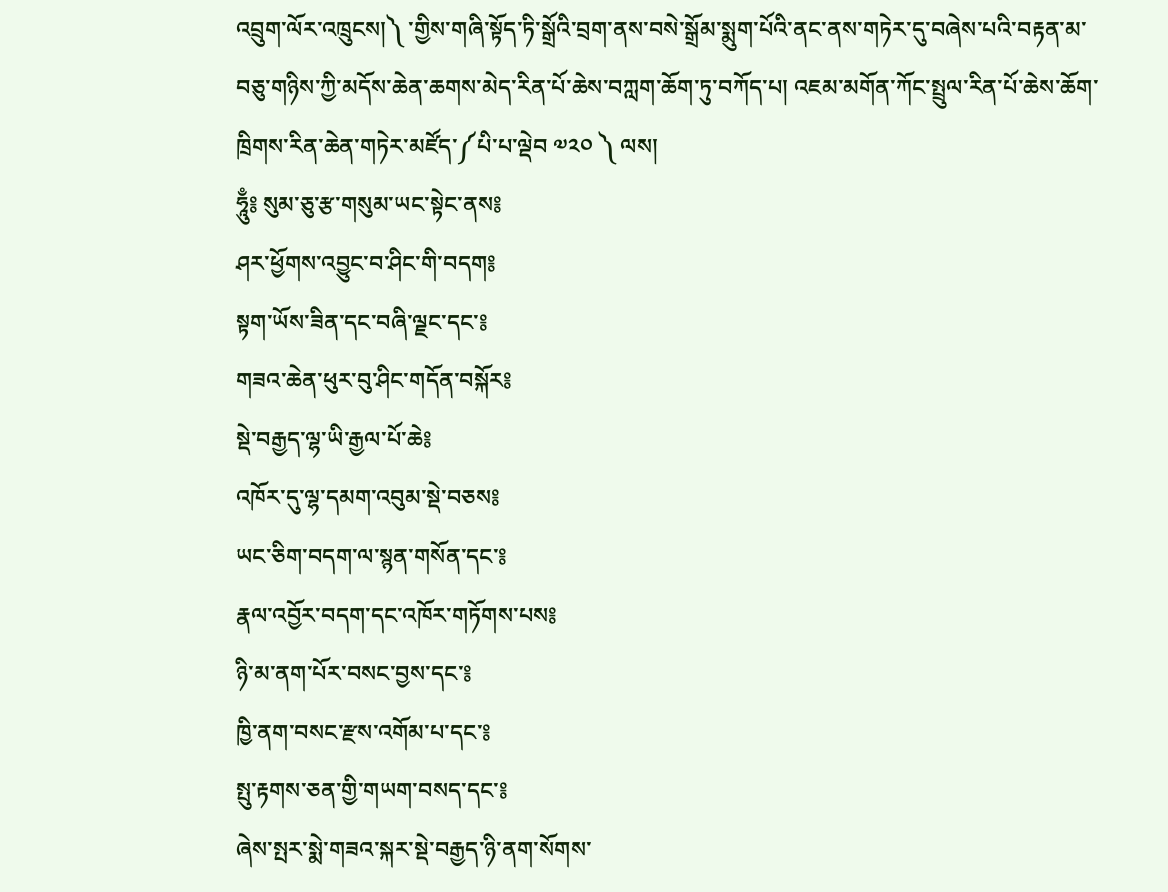འབྲུག་ལོར་འཁྲུངས།༽ ་གྱིས་གཞི་སྟོད་ཏི་སྒྲོའི་བྲག་ནས་བསེ་སྒྲོམ་སྨུག་པོའི་ནང་ནས་གཏེར་དུ་བཞེས་པའི་བརྟན་མ་བཅུ་གཉིས་ཀྱི་མདོས་ཆེན་ཆགས་མེད་རིན་པོ་ཆེས་བཀླག་ཆོག་ཏུ་བཀོད་པ། འཇམ་མགོན་ཀོང་སྤྲུལ་རིན་པོ་ཆེས་ཆོག་ཁྲིགས་རིན་ཆེན་གཏེར་མཛོད་༼པི་པ་ལྡེབ ༧༢༠ ༽ ལས།
ཧཱུྃ༔ སུམ་ཅུ་རྩ་གསུམ་ཡང་སྟེང་ནས༔
ཤར་ཕྱོགས་འབྱུང་བ་ཤིང་གི་བདག༔
སྟག་ཡོས་ཟིན་དང་བཞི་ལྗང་དང་༔
གཟའ་ཆེན་ཕུར་བུ་ཤིང་གདོན་བསྐོར༔
སྡེ་བརྒྱད་ལྷ་ཡི་རྒྱལ་པོ་ཆེ༔
འཁོར་དུ་ལྷ་དམག་འབུམ་སྡེ་བཅས༔
ཡང་ཅིག་བདག་ལ་སྙན་གསོན་དང་༔
རྣལ་འབྱོར་བདག་དང་འཁོར་གཏོགས་པས༔
ཉི་མ་ནག་པོར་བསང་བྱས་དང་༔
ཁྱི་ནག་བསང་རྫས་འགོམ་པ་དང་༔
སྤུ་རྟགས་ཅན་གྱི་གཡག་བསད་དང་༔
ཞེས་སྤར་སྨེ་གཟའ་སྐར་སྡེ་བརྒྱད་ཉི་ནག་སོགས་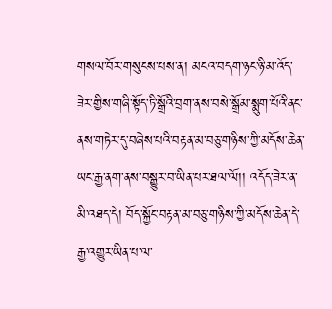གསལ་བོར་གསུངས་པས་ན། མངའ་བདག་ཉང་ཉི་མ་འོད་ཟེར་གྱིས་གཞི་སྟོད་ཏི་སྒྲོའི་བྲག་ནས་བསེ་སྒྲོམ་སྨུག་པོའི་ནང་ནས་གཏེར་དུ་བཞེས་པའི་བརྟན་མ་བཅུ་གཉིས་ཀྱི་མདོས་ཆེན་ཡང་རྒྱ་ནག་ནས་བསྒྱུར་བ་ཡིན་པར་ཐལ་ལོ།། འདོད་ཟེར་ན་མི་འཐད་དེ། བོད་སྐྱོང་བརྟན་མ་བཅུ་གཉིས་ཀྱི་མདོས་ཆེན་དེ་རྒྱ་འགྱུར་ཡིན་པ་ལ་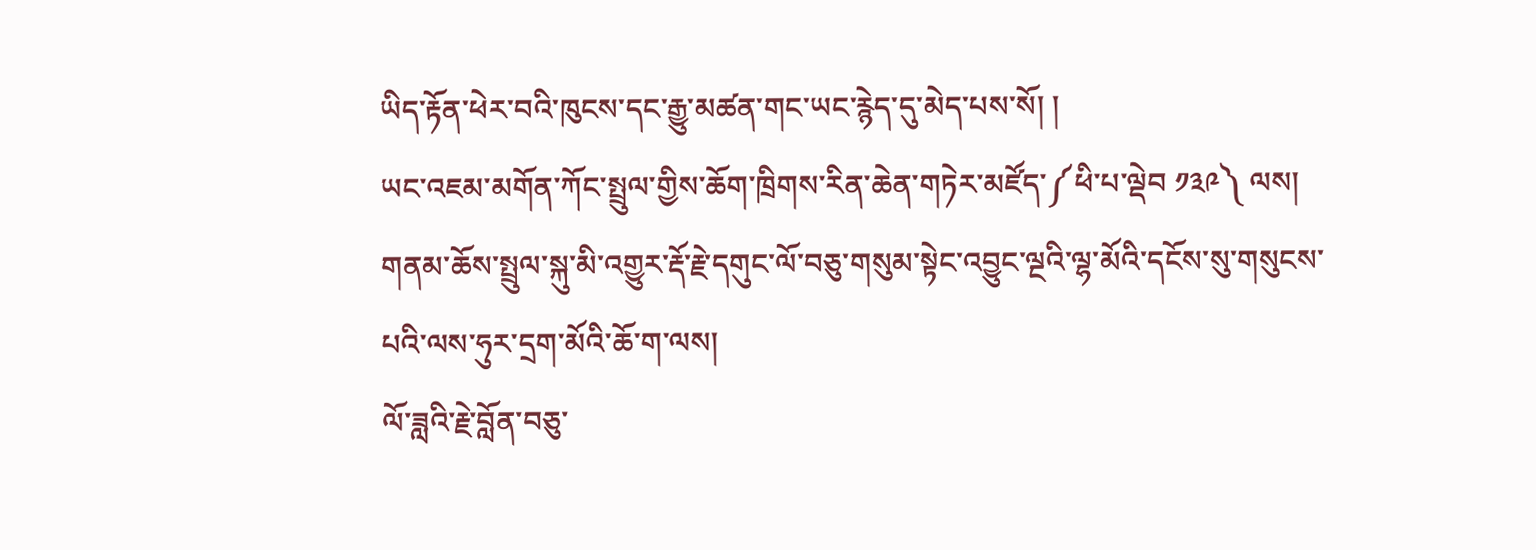ཡིད་རྟོན་ཕེར་བའི་ཁུངས་དང་རྒྱུ་མཚན་གང་ཡང་རྙེད་དུ་མེད་པས་སོ། །
ཡང་འཇམ་མགོན་ཀོང་སྤྲུལ་གྱིས་ཆོག་ཁྲིགས་རིན་ཆེན་གཏེར་མཛོད་༼ཕི་པ་ལྡེབ ༡༣༩༽ ལས། གནམ་ཆོས་སྤྲུལ་སྐུ་མི་འགྱུར་རྡོ་རྗེ་དགུང་ལོ་བཅུ་གསུམ་སྟེང་འབྱུང་ལྔའི་ལྷ་མོའི་དངོས་སུ་གསུངས་པའི་ལས་ཧུར་དྲག་མོའི་ཆོ་ག་ལས།
ལོ་ཟླའི་རྗེ་བློན་བཅུ་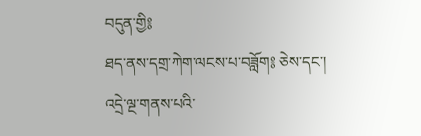བདུན་གྱི༔
ཐད་ནས་དགྲ་ཀེག་ལངས་པ་བཟློག༔ ཅེས་དང་།
འདྲེ་ལྔ་གནས་པའི་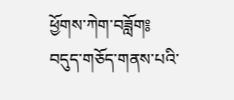ཕྱོགས་ཀེག་བཟློག༔
བདུད་གཅོད་གནས་པའི་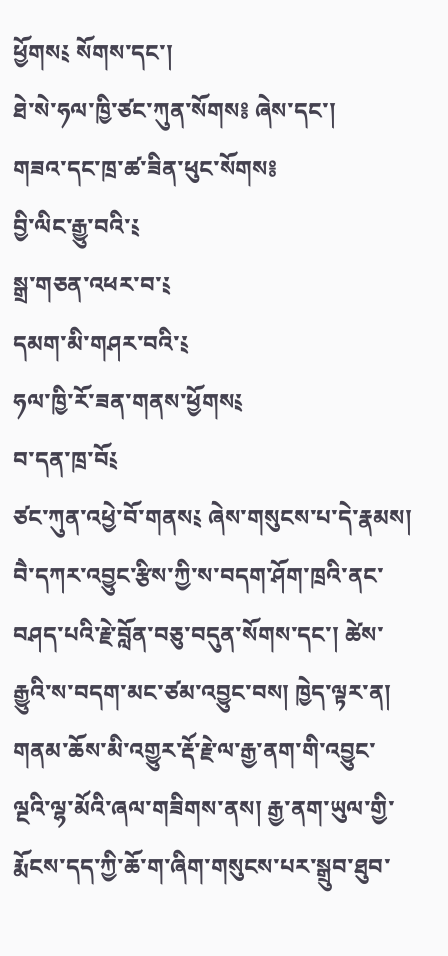ཕྱོགས༴ སོགས་དང་།
ཐེ་སེ་ཧལ་ཁྱི་ཙང་ཀུན་སོགས༔ ཞེས་དང་།
གཟའ་དང་ཁྲ་ཚ་ཟིན་ཕུང་སོགས༔
བྱི་ལིང་རྒྱུ་བའི་༴
སྒྲ་གཅན་འཕར་བ་༴
དམག་མི་གཤར་བའི་༴
ཧལ་ཁྱི་རོ་ཟན་གནས་ཕྱོགས༴
བ་དན་ཁྲ་བོ༴
ཙང་ཀུན་འཕྱེ་བོ་གནས༴ ཞེས་གསུངས་པ་དེ་རྣམས།
བཻ་དཀར་འབྱུང་རྩིས་ཀྱི་ས་བདག་ཤོག་ཁྲའི་ནང་བཤད་པའི་རྗེ་བློན་བཅུ་བདུན་སོགས་དང་། ཚེས་རྒྱུའི་ས་བདག་མང་ཙམ་འབྱུང་བས། ཁྱེད་ལྟར་ན། གནམ་ཆོས་མི་འགྱུར་རྡོ་རྗེ་ལ་རྒྱ་ནག་གི་འབྱུང་ལྔའི་ལྷ་མོའི་ཞལ་གཟིགས་ནས། རྒྱ་ནག་ཡུལ་གྱི་རྨོངས་དད་ཀྱི་ཆོ་ག་ཞིག་གསུངས་པར་སྒྲུབ་ཐུབ་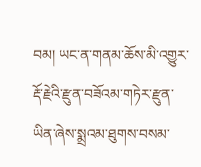བམ། ཡང་ན་གནམ་ཆོས་མི་འགྱུར་རྡོ་རྗེའི་རྫུན་བཟོའམ་གཏེར་རྫུན་ཡིན་ཞེས་སྨྲའམ་ཐུགས་བསམ་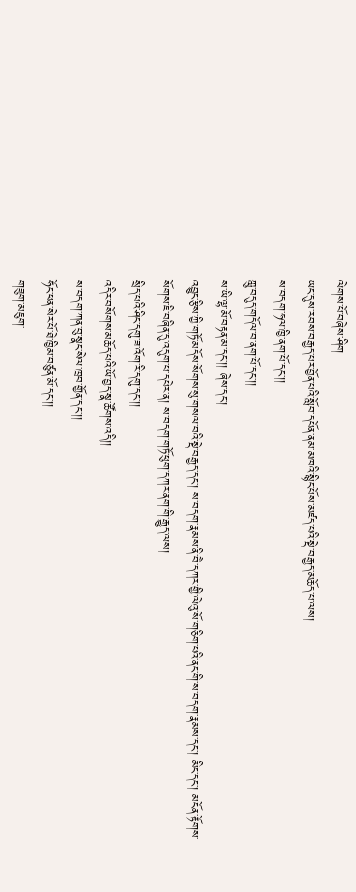ལེགས་པོ་བཞེས་ཤིག
ཡང་དུས་རབས་བརྒྱད་པར་བྱོན་པའི་སློབ་དཔོན་ནམ་མཁའི་སྙིང་པོས་མཛད་པའི་སྡེ་བརྒྱད་མཆོད་པ་ལས།
ས་བདག་ཧལ་ཁྱི་ནག་པོ་དང་།།
ཀླུ་བདུད་གདོལ་བ་ནག་པོ་དང་།།
ས་ཡི་ལྷ་མོ་བརྟན་མ་དང་།། ཞེས་དང་།
འབྱུང་རྩིས་ཀྱི་གཏོ་མདོས་སོགས་སུ་གསལ་བའི་སྡེ་བརྒྱད་དང་། ས་བདག་རྣམས་ནི་བཻ་དཀར་གྱི་ལེའུ་སོ་གཅིག་པའི་ནང་གི་ས་བདག་རྣམས་དང་། མིང་དང་། མངོན་རྟོགས་སོགས་ཇི་བཞིན་དུ་འདུག་པ་དཔེར་ན། ས་བདག་གཏོ་ཕུག་དཀར་ནག་གི་རྒྱུད་ལས།
སྲིད་པའི་ཤིང་དགུ་ཟ་འོག་རི་དགུ་དང་།།
འདིར་བསོགས་མཆོད་པའི་ཡོ་བྱད་སྣ་ཚོགས་འདི།།
ས་བདག་ཀན་བུ་སྣང་སེལ་ཁྲབ་གྱོན་དང་།།
ཧོང་ཕན་སེར་པོ་ཐེ་ཁྱིམ་བཙུན་མོ་དང་།།
གཟུག་མཇུག་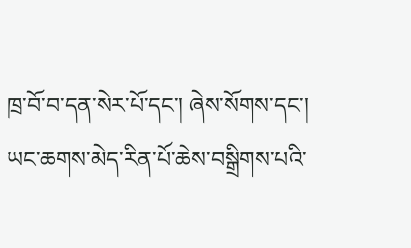ཁྲ་བོ་བ་དན་སེར་པོ་དང་། ཞེས་སོགས་དང་།
ཡང་ཆགས་མེད་རིན་པོ་ཆེས་བསྒྲིགས་པའི་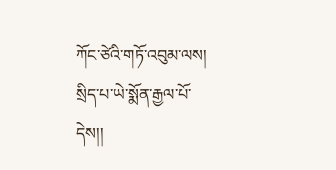ཀོང་ཙེའི་གཏོ་འབུམ་ལས།
སྲིད་པ་ཡེ་སྨོན་རྒྱལ་པོ་དེས།།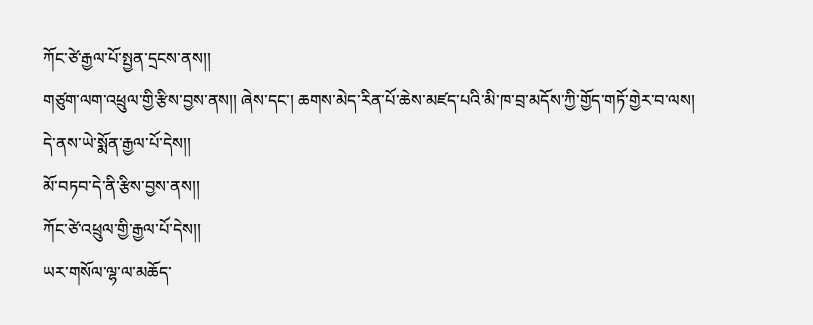ཀོང་ཙེ་རྒྱལ་པོ་སྤྱན་དྲངས་ནས།།
གཙུག་ལག་འཕྲུལ་གྱི་རྩིས་བྱས་ནས།། ཞེས་དང་། ཆགས་མེད་རིན་པོ་ཆེས་མཛད་པའི་མི་ཁ་བྲ་མདོས་ཀྱི་གྱོད་གཏོ་གྱེར་བ་ལས།
དེ་ནས་ཡེ་སྨོན་རྒྱལ་པོ་དེས།།
མོ་བཏབ་དེ་ནི་རྩིས་བྱས་ནས།།
ཀོང་ཙེ་འཕྲུལ་གྱི་རྒྱལ་པོ་དེས།།
ཡར་གསོལ་ལྷ་ལ་མཆོད་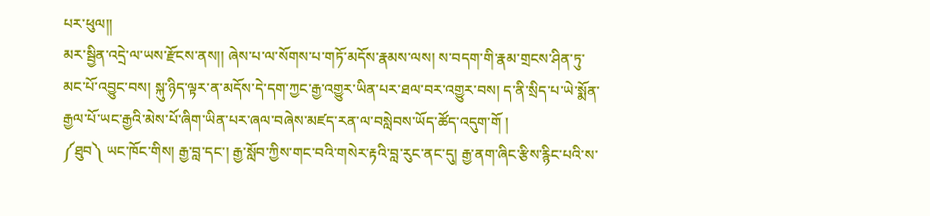པར་ཕུལ།།
མར་སྦྱིན་འདྲེ་ལ་ཡས་རྫོངས་ནས།། ཞེས་པ་ལ་སོགས་པ་གཏོ་མདོས་རྣམས་ལས། ས་བདག་གི་རྣམ་གྲངས་ཤིན་ཏུ་མང་པོ་འབྱུང་བས། སྐུ་ཉིད་ལྟར་ན་མདོས་དེ་དག་ཀྱང་རྒྱ་འགྱུར་ཡིན་པར་ཐལ་བར་འགྱུར་བས། ད་ནི་སྲིད་པ་ཡེ་སྨོན་རྒྱལ་པོ་ཡང་རྒྱའི་མེས་པོ་ཞིག་ཡིན་པར་ཞལ་བཞེས་མཛད་རན་ལ་བསླེབས་ཡོད་ཚོད་འདུག་གོ །
༼ཐུབ༽ ཡང་ཁོང་གིས། རྒྱ་བླ་དང་། རྒྱ་སློབ་ཀྱིས་གང་བའི་གསེར་རྟའི་བླ་རུང་ནང་དུ། རྒྱ་ནག་ཞིང་རྩིས་རྙིང་པའི་ས་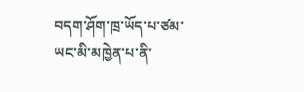བདག་ཤོག་ཁྲ་ཡོད་པ་ཙམ་ཡང་མི་མཁྱེན་པ་ནི་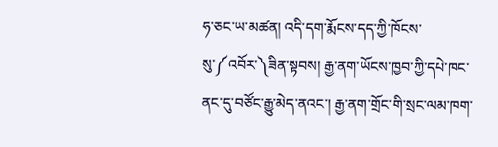ཧ་ཅང་ཡ་མཚན། འདི་དག་རྨོངས་དད་ཀྱི་ཁོངས་སུ་༼འབོར་༽ཟིན་སྟབས། རྒྱ་ནག་ཡོངས་ཁྱབ་ཀྱི་དཔེ་ཁང་ནང་དུ་བཙོང་རྒྱུ་མེད་ནའང་། རྒྱ་ནག་གྲོང་གི་སྲང་ལམ་ཁག་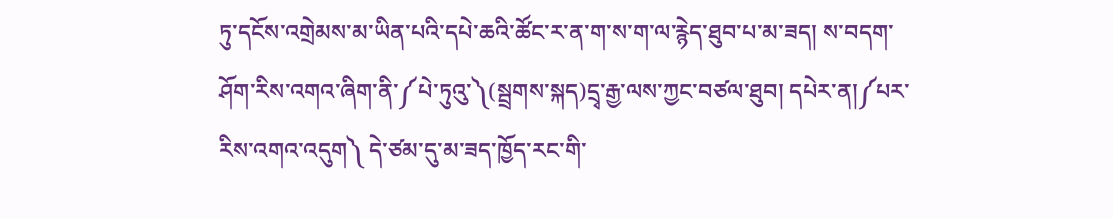ཏུ་དངོས་འགྲེམས་མ་ཡིན་པའི་དཔེ་ཆའི་ཚོང་ར་ན་ག་ས་ག་ལ་རྙེད་ཐུབ་པ་མ་ཟད། ས་བདག་ཤོག་རིས་འགའ་ཞིག་ནི་༼པེ་ཏུའུ་༽(སྦྲགས་སྐད)དྲྭ་རྒྱ་ལས་ཀྱང་བཙལ་ཐུབ། དཔེར་ན།༼པར་རིས་འགའ་འདུག༽ དེ་ཙམ་དུ་མ་ཟད་ཁྱོད་རང་གི་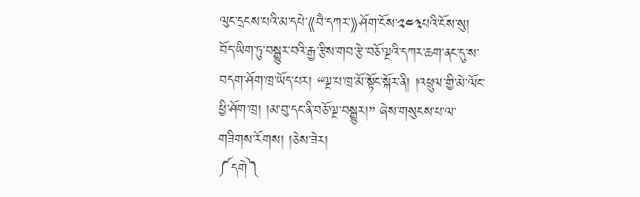ལུང་དྲངས་པའི་མ་དཔེ་《བཻ་དཀར་》ཤོག་ངོས་༢༤༣པའི་ངོས་སུ། བོད་ཡིག་ཏུ་བསྒྱུར་བའི་རྒྱ་རྩིས་གབ་རྩེ་བཅོ་ལྔའི་དཀར་ཆག་ནང་དུ་ས་བདག་ཤོག་ཁྲ་ཡོད་པར། “ལྔ་པ་ཁྲ་མོ་སྟོང་སྐོར་ནི། །འཕྲུལ་གྱི་མེ་ལོང་ཕྱི་ཤོག་ཁྲ། །མ་བུ་དང་ནི་བཅོ་ལྔ་བསྒྱུར།” ཞེས་གསུངས་པ་ལ་གཟིགས་རོགས། །ཅེས་ཟེར།
༼དགེ༽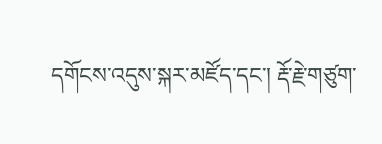དགོངས་འདུས་སྐར་མཛོད་དང་། རྡོ་རྗེ་གཙུག་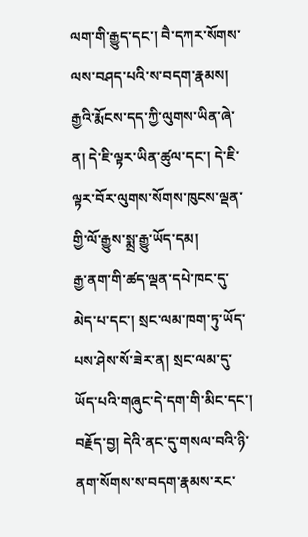ལག་གི་རྒྱུད་དང་། བཻ་དཀར་སོགས་ལས་བཤད་པའི་ས་བདག་རྣམས། རྒྱའི་རྨོངས་དད་ཀྱི་ལུགས་ཡིན་ཞེ་ན། དེ་ཇི་ལྟར་ཡིན་ཚུལ་དང་། དེ་ཇི་ལྟར་བོར་ལུགས་སོགས་ཁུངས་ལྡན་གྱི་ལོ་རྒྱུས་སྨྲ་རྒྱུ་ཡོད་དམ།
རྒྱ་ནག་གི་ཚད་ལྡན་དཔེ་ཁང་དུ་མེད་པ་དང་། སྲང་ལམ་ཁག་ཏུ་ཡོད་པས་ཤེས་སོ་ཟེར་ན། སྲང་ལམ་དུ་ཡོད་པའི་གཞུང་དེ་དག་གི་མིང་དང་། བརྗོད་བྱ། དེའི་ནང་དུ་གསལ་བའི་ཉི་ནག་སོགས་ས་བདག་རྣམས་རང་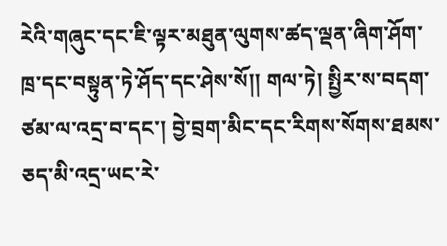རེའི་གཞུང་དང་ཇི་ལྟར་མཐུན་ལུགས་ཚད་ལྡན་ཞིག་ཤོག་ཁྲ་དང་བསྟུན་ཏེ་ཤོད་དང་ཤེས་སོ།། གལ་ཏེ། སྤྱིར་ས་བདག་ཙམ་ལ་འདྲ་བ་དང་། བྱེ་བྲག་མིང་དང་རིགས་སོགས་ཐམས་ཅད་མི་འདྲ་ཡང་རེ་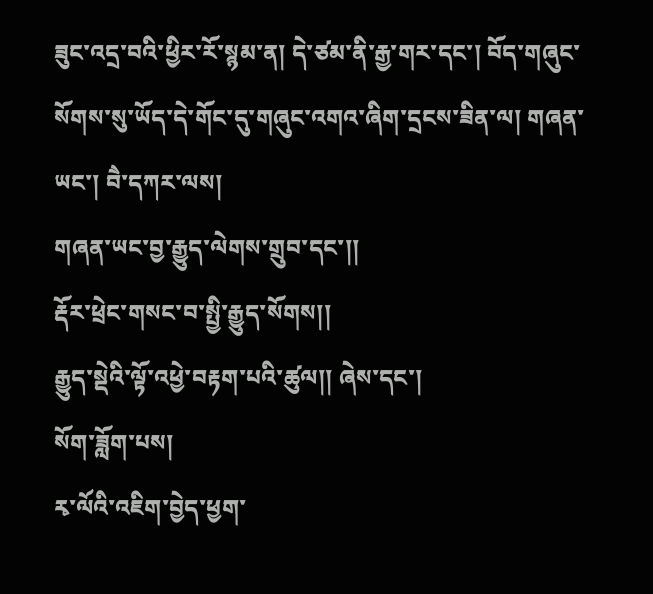ཟུང་འདྲ་བའི་ཕྱིར་རོ་སྙམ་ན། དེ་ཙམ་ནི་རྒྱ་གར་དང་། བོད་གཞུང་སོགས་སུ་ཡོད་དེ་གོང་དུ་གཞུང་འགའ་ཞིག་དྲངས་ཟིན་ལ། གཞན་ཡང་། བཻ་དཀར་ལས།
གཞན་ཡང་བྱ་རྒྱུད་ལེགས་གྲུབ་དང་།།
རྡོར་ཕྲེང་གསང་བ་སྤྱི་རྒྱུད་སོགས།།
རྒྱུད་སྡེའི་ལྟོ་འཕྱེ་བརྟག་པའི་ཚུལ།། ཞེས་དང་།
སོག་ཟློག་པས།
རྭ་ལོའི་འཇིག་བྱེད་ཕྱག་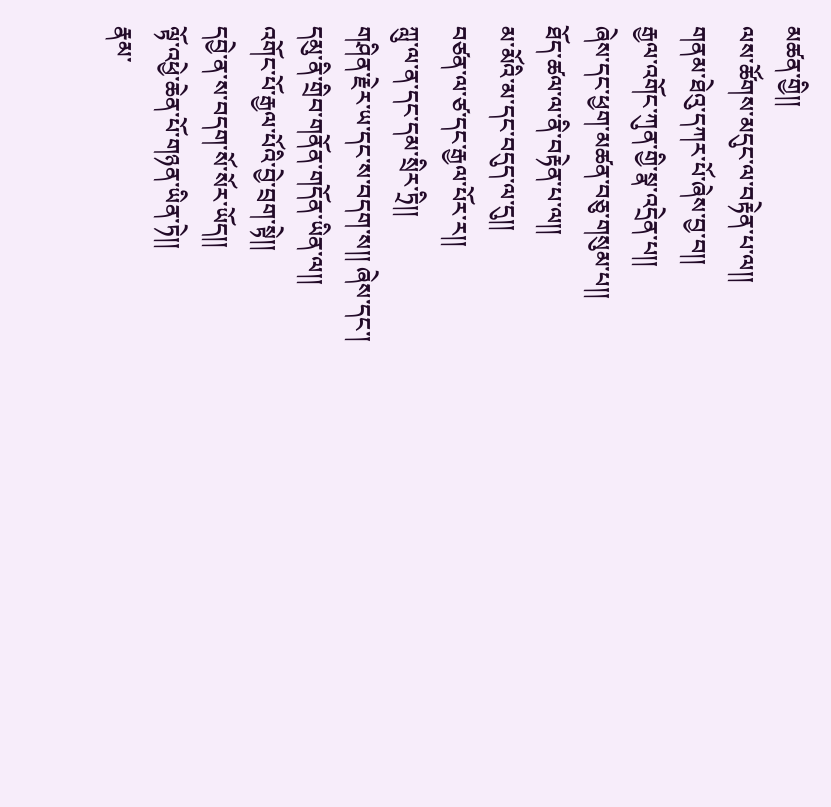མཚན་གྱི།།
ལས་ཚོགས་མདུང་ལ་བརྟེན་པ་ལ།།
གནམ་ཐེའུ་དཀར་པོ་ཞེས་བྱ་བ།།
རྒྱལ་འགོང་ཀུན་གྱི་སྣ་འདྲེན་པ།།
ཞེས་དང་ཕྱག་མཚན་བཅུ་གསུམ་པ།།
ཐོད་ཚལ་ལ་ནི་བརྟེན་པ་ལ།།
མ་མོའི་མ་དང་བདུད་ལ་དུ།།
བཙན་ལ་ཙ་དང་རྒྱལ་པོར་ར།།
ཀླུ་ལ་ན་དང་དམ་སྲིར་ཏྲི།།
གཤིན་རྗེར་ཡ་དང་ས་བདག་ས།། ཞེས་དང་།
དམུ་ནི་གྲིབ་གནོན་གདོན་ཡིན་ལ།།
འགོང་པོ་རྒྱལ་པོའི་བྱེ་བྲག་སྟེ།།
དབྱེ་ན་ས་བདག་སོ་སོར་ཡོད།།
ལྟོ་འཕྱེ་ཆེན་པོ་གཉན་ཡིན་ཏེ།།
རྣམ་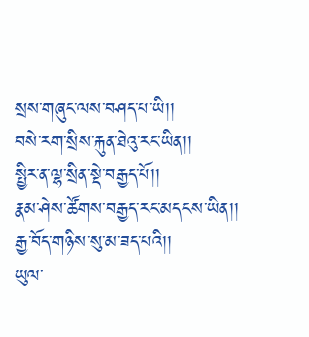སྲས་གཞུང་ལས་བཤད་པ་ཡི།།
བསེ་རག་སྲིས་རྐུན་ཐེའུ་རང་ཡིན།།
སྤྱིར་ན་ལྷ་སྲིན་སྡེ་བརྒྱད་པོ།།
རྣམ་ཤེས་ཚོགས་བརྒྱད་རང་མདངས་ཡིན།།
རྒྱ་བོད་གཉིས་སུ་མ་ཟད་པའི།།
ཡུལ་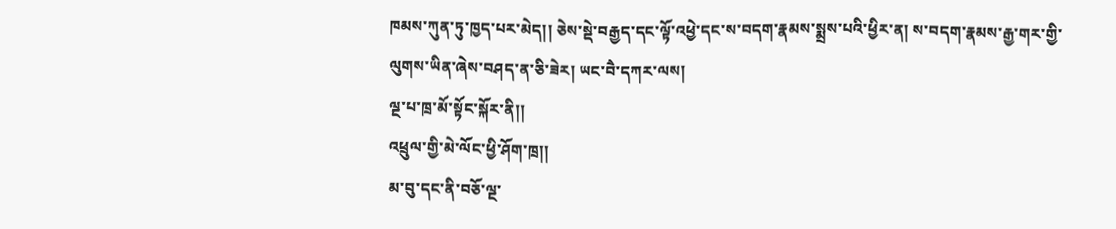ཁམས་ཀུན་ཏུ་ཁྱད་པར་མེད།། ཅེས་སྡེ་བརྒྱད་དང་ལྟོ་འཕྱེ་དང་ས་བདག་རྣམས་སྨྲས་པའི་ཕྱིར་ན། ས་བདག་རྣམས་རྒྱ་གར་གྱི་ལུགས་ཡིན་ཞེས་བཤད་ན་ཅི་ཟེར། ཡང་བཻ་དཀར་ལས།
ལྔ་པ་ཁྲ་མོ་སྟོང་སྐོར་ནི།།
འཕྲུལ་གྱི་མེ་ལོང་ཕྱི་ཤོག་ཁྲ།།
མ་བུ་དང་ནི་བཅོ་ལྔ་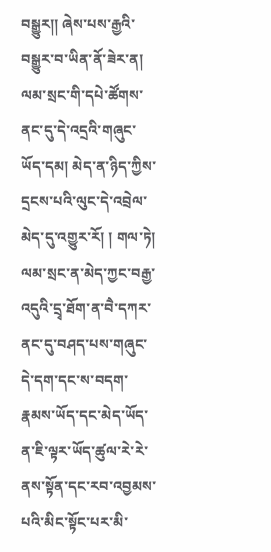བསྒྱུར།། ཞེས་པས་རྒྱའི་བསྒྱུར་བ་ཡིན་ནོ་ཟེར་ན། ལམ་སྲང་གི་དཔེ་ཚོགས་ནང་དུ་དེ་འདྲའི་གཞུང་ཡོད་དམ། མེད་ན་ཉིད་ཀྱིས་དྲངས་པའི་ལུང་དེ་འབྲེལ་མེད་དུ་འགྱུར་རོ། ། གལ་ཏེ། ལམ་སྲང་ན་མེད་ཀྱང་བརྒྱ་འདུའི་དྲྭ་ཐོག་ན་བཻ་དཀར་ནང་དུ་བཤད་པས་གཞུང་དེ་དག་དང་ས་བདག་རྣམས་ཡོད་དང་མེད་ཡོད་ན་ཇི་ལྟར་ཡོད་ཚུལ་རེ་རེ་ནས་སྟོན་དང་རབ་འབྱམས་པའི་མིང་སྟོང་པར་མི་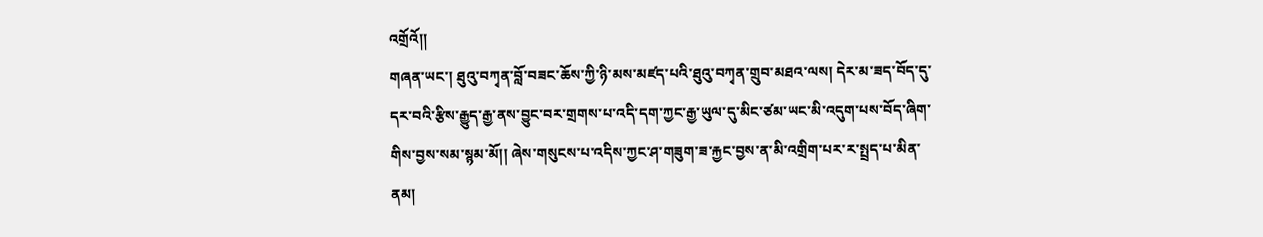འགྲོའོ།།
གཞན་ཡང་། ཐུའུ་བཀྭན་བློ་བཟང་ཆོས་ཀྱི་ཉི་མས་མཛད་པའི་ཐུའུ་བཀྭན་གྲུབ་མཐའ་ལས། དེར་མ་ཟད་བོད་དུ་དར་བའི་རྩིས་རྒྱུད་རྒྱ་ནས་བྱུང་བར་གྲགས་པ་འདི་དག་ཀྱང་རྒྱ་ཡུལ་དུ་མིང་ཙམ་ཡང་མི་འདུག་པས་བོད་ཞིག་གིས་བྱས་སམ་སྙམ་མོ།། ཞེས་གསུངས་པ་འདིས་ཀྱང་ཤ་གཟུག་ཟ་རྐྱང་བྱས་ན་མི་འགྲིག་པར་ར་སྤྲད་པ་མིན་ནམ།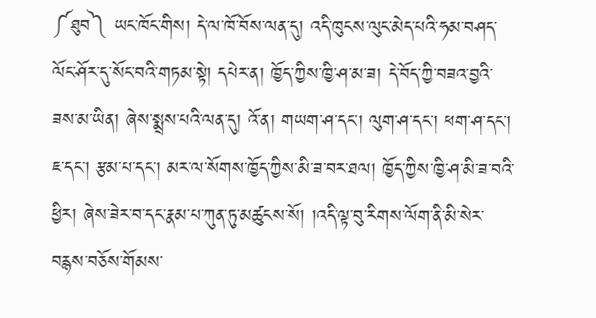༼ཐུབ༽ ཡང་ཁོང་གིས། དེ་ལ་ཁོ་བོས་ལན་དུ། འདི་ཁུངས་ལུང་མེད་པའི་ཧམ་བཤད་ལོང་ཤོར་དུ་སོང་བའི་གཏམ་སྟེ། དཔེར་ན། ཁྱོད་ཀྱིས་ཁྱི་ཤ་མ་ཟ། དེ་བོད་ཀྱི་བཟའ་བྱའི་ཟས་མ་ཡིན། ཞེས་སྨྲས་པའི་ལན་དུ། འོ་ན། གཡག་ཤ་དང་། ལུག་ཤ་དང་། ཕག་ཤ་དང་། ཇ་དང་། རྩམ་པ་དང་། མར་ལ་སོགས་ཁྱོད་ཀྱིས་མི་ཟ་བར་ཐལ། ཁྱོད་ཀྱིས་ཁྱི་ཤ་མི་ཟ་བའི་ཕྱིར། ཞེས་ཟེར་བ་དང་རྣམ་པ་ཀུན་ཏུ་མཚུངས་སོ། །འདི་ལྟ་བུ་རིགས་ལོག་ནི་མི་སེར་བརྙས་བཅོས་གོམས་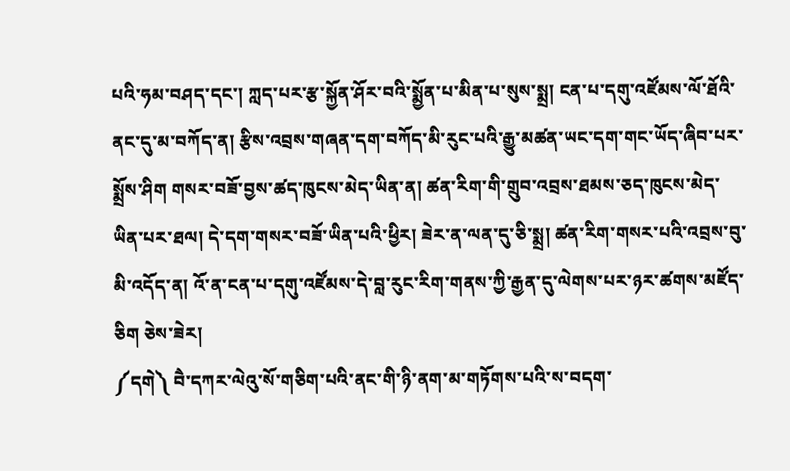པའི་ཧམ་བཤད་དང་། ཀླད་པར་རྩ་སྐྱོན་ཤོར་བའི་སྨྱོན་པ་མིན་པ་སུས་སྨྲ། ངན་པ་དགུ་འཛོམས་ལོ་ཐོའི་ནང་དུ་མ་བཀོད་ན། རྩིས་འབྲས་གཞན་དག་བཀོད་མི་རུང་པའི་རྒྱུ་མཚན་ཡང་དག་གང་ཡོད་ཞིབ་པར་སྨྲོས་ཤིག གསར་བཟོ་བྱས་ཚད་ཁུངས་མེད་ཡིན་ན། ཚན་རིག་གི་གྲུབ་འབྲས་ཐམས་ཅད་ཁུངས་མེད་ཡིན་པར་ཐལ། དེ་དག་གསར་བཟོ་ཡིན་པའི་ཕྱིར། ཟེར་ན་ལན་དུ་ཅི་སྨྲ། ཚན་རིག་གསར་པའི་འབྲས་བུ་མི་འདོད་ན། འོ་ན་ངན་པ་དགུ་འཛོམས་དེ་བླ་རུང་རིག་གནས་ཀྱི་རྒྱན་དུ་ལེགས་པར་ཉར་ཚགས་མཛོད་ཅིག ཅེས་ཟེར།
༼དགེ༽ བཻ་དཀར་ལེའུ་སོ་གཅིག་པའི་ནང་གི་ཉི་ནག་མ་གཏོགས་པའི་ས་བདག་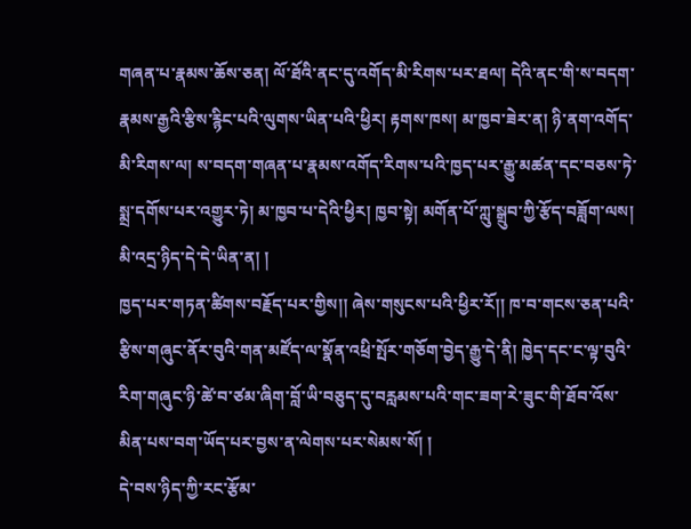གཞན་པ་རྣམས་ཆོས་ཅན། ལོ་ཐོའི་ནང་དུ་འགོད་མི་རིགས་པར་ཐལ། དེའི་ནང་གི་ས་བདག་རྣམས་རྒྱའི་རྩིས་རྙིང་པའི་ལུགས་ཡིན་པའི་ཕྱིར། རྟགས་ཁས། མ་ཁྱབ་ཟེར་ན། ཉི་ནག་འགོད་མི་རིགས་ལ། ས་བདག་གཞན་པ་རྣམས་འགོད་རིགས་པའི་ཁྱད་པར་རྒྱུ་མཚན་དང་བཅས་ཏེ་སྨྲ་དགོས་པར་འགྱུར་ཏེ། མ་ཁྱབ་པ་དེའི་ཕྱིར། ཁྱབ་སྟེ། མགོན་པོ་ཀླུ་སྒྲུབ་ཀྱི་རྩོད་བཟློག་ལས།
མི་འདྲ་ཉིད་དེ་དེ་ཡིན་ན། །
ཁྱད་པར་གཏན་ཚིགས་བརྗོད་པར་གྱིས།། ཞེས་གསུངས་པའི་ཕྱིར་རོ།། ཁ་བ་གངས་ཅན་པའི་རྩིས་གཞུང་ནོར་བུའི་གན་མཛོད་ལ་སྣོན་འཕྲི་སྤོར་གཅོག་བྱེད་རྒྱུ་དེ་ནི། ཁྱེད་དང་ང་ལྟ་བུའི་རིག་གཞུང་ཉི་ཚེ་བ་ཙམ་ཞིག་བློ་ཡི་བཅུད་དུ་བརླམས་པའི་གང་ཟག་རེ་ཟུང་གི་ཐོབ་འོས་མིན་པས་བག་ཡོད་པར་བྱས་ན་ལེགས་པར་སེམས་སོ། །
དེ་བས་ཉིད་ཀྱི་རང་རྩོམ་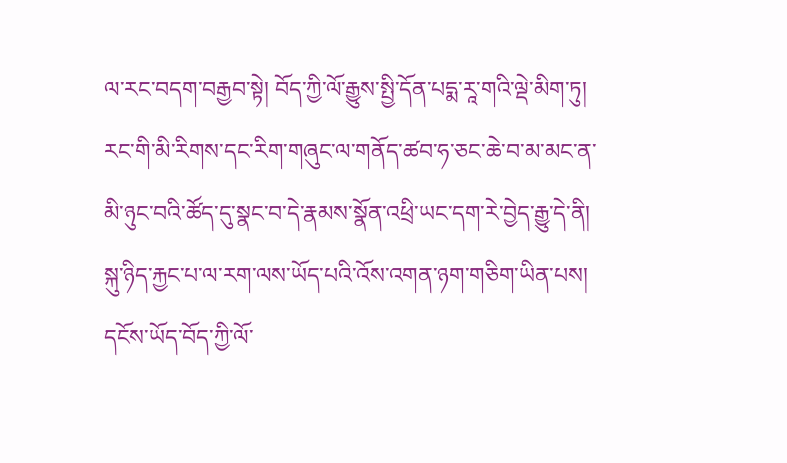ལ་རང་བདག་བརྒྱབ་སྟེ། བོད་ཀྱི་ལོ་རྒྱུས་སྤྱི་དོན་པདྨ་རཱ་གའི་ལྡེ་མིག་ཏུ། རང་གི་མི་རིགས་དང་རིག་གཞུང་ལ་གནོད་ཚབ་ཧ་ཅང་ཆེ་བ་མ་མང་ན་མི་ཉུང་བའི་ཚོད་དུ་སྣང་བ་དེ་རྣམས་སྣོན་འཕྲི་ཡང་དག་རེ་བྱེད་རྒྱུ་དེ་ནི། སྐུ་ཉིད་རྐྱང་པ་ལ་རག་ལས་ཡོད་པའི་འོས་འགན་ཉག་གཅིག་ཡིན་པས། དངོས་ཡོད་བོད་ཀྱི་ལོ་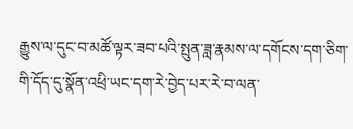རྒྱུས་ལ་དུང་བ་མཚོ་ལྟར་ཟབ་པའི་སྤུན་ཟླ་རྣམས་ལ་དགོངས་དག་ཅིག་གི་དོད་དུ་སྣོན་འཕྲི་ཡང་དག་རེ་བྱེད་པར་རེ་བ་ལན་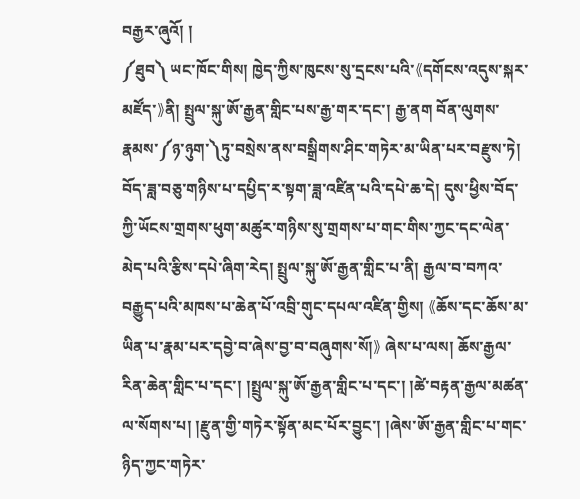བརྒྱར་ཞུའོ། །
༼ཐུབ༽ ཡང་ཁོང་གིས། ཁྱེད་ཀྱིས་ཁུངས་སུ་དྲངས་པའི་《དགོངས་འདུས་སྐར་མཛོད་》ནི། སྤྲུལ་སྐུ་ཨོ་རྒྱན་གླིང་པས་རྒྱ་གར་དང་། རྒྱ་ནག བོན་ལུགས་རྣམས་༼ཉ་ཉུག་༽ཏུ་བསྲེས་ནས་བསྒྲིགས་ཤིང་གཏེར་མ་ཡིན་པར་བརྫུས་ཏེ། བོད་ཟླ་བཅུ་གཉིས་པ་དཔྱིད་ར་སྟག་ཟླ་འཛིན་པའི་དཔེ་ཆ་དེ། དུས་ཕྱིས་བོད་ཀྱི་ཡོངས་གྲགས་ཕུག་མཚུར་གཉིས་སུ་གྲགས་པ་གང་གིས་ཀྱང་དང་ལེན་མེད་པའི་རྩིས་དཔེ་ཞིག་རེད། སྤྲུལ་སྐུ་ཨོ་རྒྱན་གླིང་པ་ནི། རྒྱལ་བ་བཀའ་བརྒྱུད་པའི་མཁས་པ་ཆེན་པོ་འབྲི་གུང་དཔལ་འཛིན་གྱིས། 《ཆོས་དང་ཆོས་མ་ཡིན་པ་རྣམ་པར་དབྱེ་བ་ཞེས་བྱ་བ་བཞུགས་སོ།》 ཞེས་པ་ལས། ཆོས་རྒྱལ་རིན་ཆེན་གླིང་པ་དང་། །སྤྲུལ་སྐུ་ཨོ་རྒྱན་གླིང་པ་དང་། །ཚེ་བརྟན་རྒྱལ་མཚན་ལ་སོགས་པ། །རྫུན་གྱི་གཏེར་སྟོན་མང་པོར་བྱུང་། །ཞེས་ཨོ་རྒྱན་གླིང་པ་གང་ཉིད་ཀྱང་གཏེར་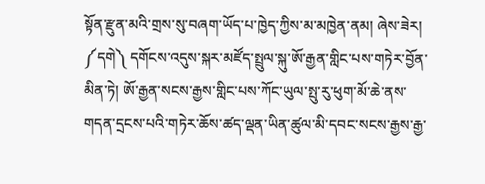སྟོན་རྫུན་མའི་གྲས་སུ་བཞག་ཡོད་པ་ཁྱེད་ཀྱིས་མ་མཁྱེན་ནམ། ཞེས་ཟེར།
༼དགེ༽ དགོངས་འདུས་སྐར་མཛོད་སྤྲུལ་སྐུ་ཨོ་རྒྱན་གླིང་པས་གཏེར་བྱོན་མིན་ཏེ། ཨོ་རྒྱན་སངས་རྒྱས་གླིང་པས་ཀོང་ཡུལ་སྤུ་རུ་ཕུག་མོ་ཆེ་ནས་གདན་དྲངས་པའི་གཏེར་ཆོས་ཚད་ལྡན་ཡིན་ཚུལ་མི་དབང་སངས་རྒྱས་རྒྱ་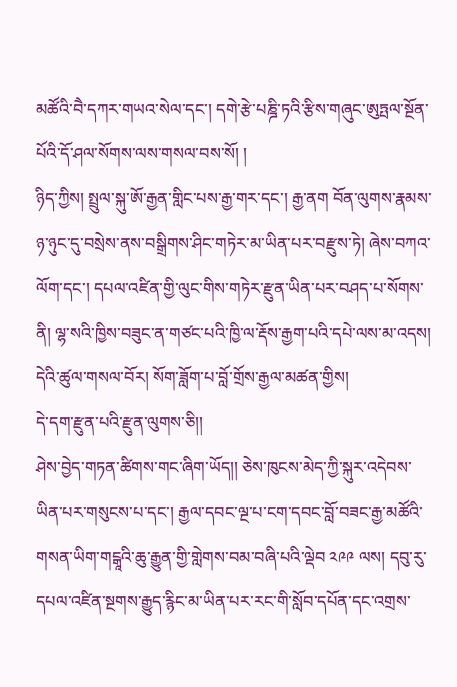མཚོའི་བཻ་དཀར་གཡའ་སེལ་དང་། དགེ་རྩེ་པཎྜི་ཏའི་རྩིས་གཞུང་ཨུཏྤལ་སྔོན་པོའི་དོ་ཤལ་སོགས་ལས་གསལ་བས་སོ། །
ཉིད་ཀྱིས། སྤྲུལ་སྐུ་ཨོ་རྒྱན་གླིང་པས་རྒྱ་གར་དང་། རྒྱ་ནག བོན་ལུགས་རྣམས་ཉ་ཉུང་དུ་བསྲེས་ནས་བསྒྲིགས་ཤིང་གཏེར་མ་ཡིན་པར་བརྫུས་ཏེ། ཞེས་བཀའ་ལོག་དང་། དཔལ་འཛིན་གྱི་ལུང་གིས་གཏེར་རྫུན་ཡིན་པར་བཤད་པ་སོགས་ནི། ལྷ་སའི་ཁྱིས་བཟུང་ན་གཙང་པའི་ཁྱི་ལ་རྡོས་རྒྱག་པའི་དཔེ་ལས་མ་འདས། དེའི་ཚུལ་གསལ་བོར། སོག་ཟློག་པ་བློ་གྲོས་རྒྱལ་མཚན་གྱིས།
དེ་དག་རྫུན་པའི་རྫུན་ལུགས་ཅི།།
ཤེས་བྱེད་གཏན་ཚིགས་གང་ཞིག་ཡོད།། ཅེས་ཁུངས་མེད་ཀྱི་སྐུར་འདེབས་ཡིན་པར་གསུངས་པ་དང་། རྒྱལ་དབང་ལྔ་པ་ངག་དབང་བློ་བཟང་རྒྱ་མཚོའི་གསན་ཡིག་གངྒཱའི་ཆུ་རྒྱུན་གྱི་གླེགས་བམ་བཞི་པའི་ལྡེབ ༢༩༩ ལས། དབུ་རུ་དཔལ་འཛིན་སྔགས་རྒྱུད་རྙིང་མ་ཡིན་པར་རང་གི་སློབ་དཔོན་དང་འགྲས་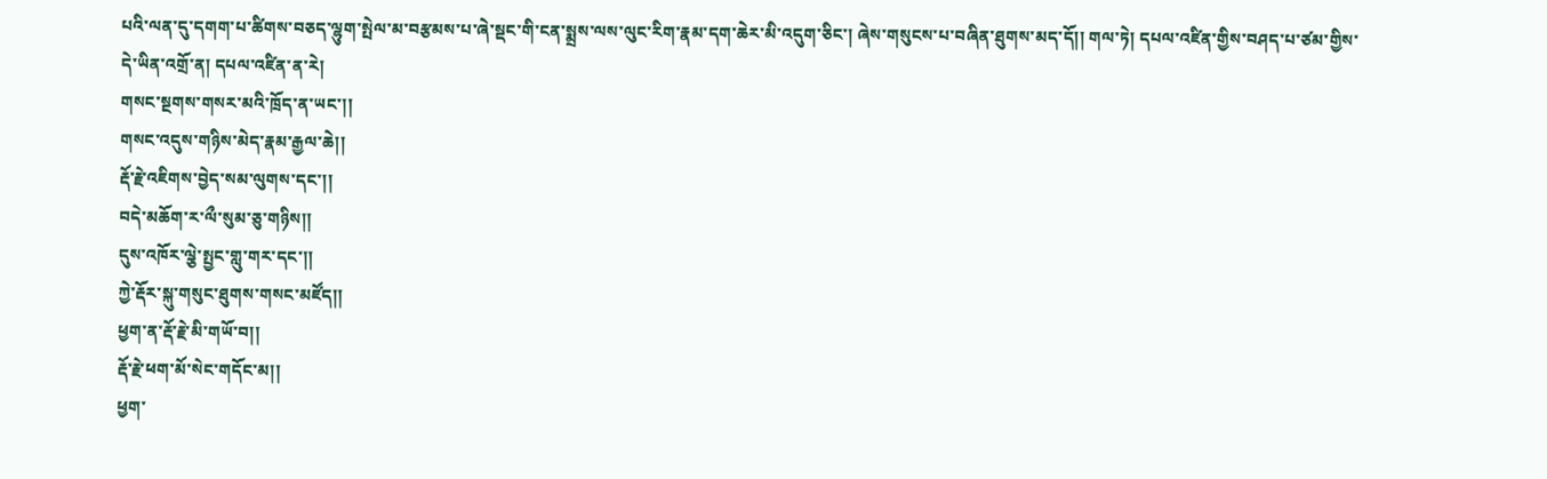པའི་ལན་དུ་དགག་པ་ཚིགས་བཅད་ལྷུག་སྤེལ་མ་བརྩམས་པ་ཞེ་སྡང་གི་ངན་སྨྲས་ལས་ལུང་རིག་རྣམ་དག་ཆེར་མི་འདུག་ཅིང་། ཞེས་གསུངས་པ་བཞིན་ཐུགས་མད་དོ།། གལ་ཏེ། དཔལ་འཛིན་གྱིས་བཤད་པ་ཙམ་གྱིས་དེ་ཡིན་འགྲོ་ན། དཔལ་འཛིན་ན་རེ།
གསང་སྔགས་གསར་མའི་ཁྲོད་ན་ཡང་།།
གསང་འདུས་གཉིས་མེད་རྣམ་རྒྱལ་ཆེ།།
རྡོ་རྗེ་འཇིགས་བྱེད་སམ་ལུགས་དང་།།
བདེ་མཆོག་ར་ལྀ་སུམ་ཅུ་གཉིས།།
དུས་འཁོར་ལྕེ་སྤྱང་གླུ་གར་དང་།།
ཀྱེ་རྡོར་སྐུ་གསུང་ཐུགས་གསང་མཛོད།།
ཕྱག་ན་རྡོ་རྗེ་མི་གཡོ་བ།།
རྡོ་རྗེ་ཕག་མོ་སེང་གདོང་མ།།
ཕྱག་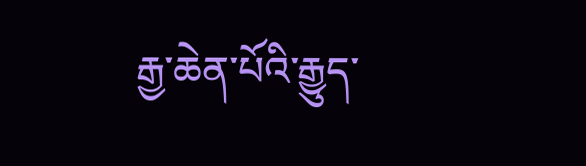རྒྱ་ཆེན་པོའི་རྒྱུད་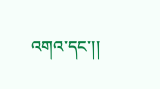འགའ་དང་།།